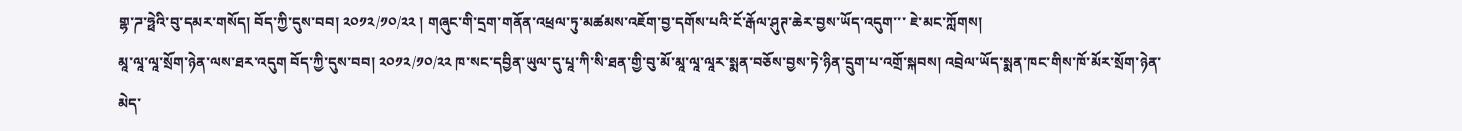གྷ་ཌ་ཧྥེའི་བུ་དམར་གསོད། བོད་ཀྱི་དུས་བབ། ༢༠༡༢/༡༠/༢༢ ། གཞུང་གི་དྲག་གནོན་འཕྲལ་ཏུ་མཚམས་འཇོག་བྱ་དགོས་པའི་ངོ་རྒོལ་ཤུཊ་ཆེར་བྱས་ཡོད་འདུག་་་ ཇེ་མང་ཀློགས།
མཱ་ལཱ་ལཱ་སྲོག་ཉེན་ལས་ཐར་འདུག བོད་ཀྱི་དུས་བབ། ༢༠༡༢/༡༠/༢༢ ཁ་སང་དབྱིན་ཡུལ་དུ་པཱ་ཀི་སི་ཐན་གྱི་བུ་མོ་མཱ་ལཱ་ལཱར་སྨན་བཅོས་བྱས་ཏེ་ཉིན་དྲུག་པ་འགྲོ་སྐབས། འབྲེལ་ཡོད་སྨན་ཁང་གིས་ཁོ་མོར་སྲོག་ཉེན་མེད་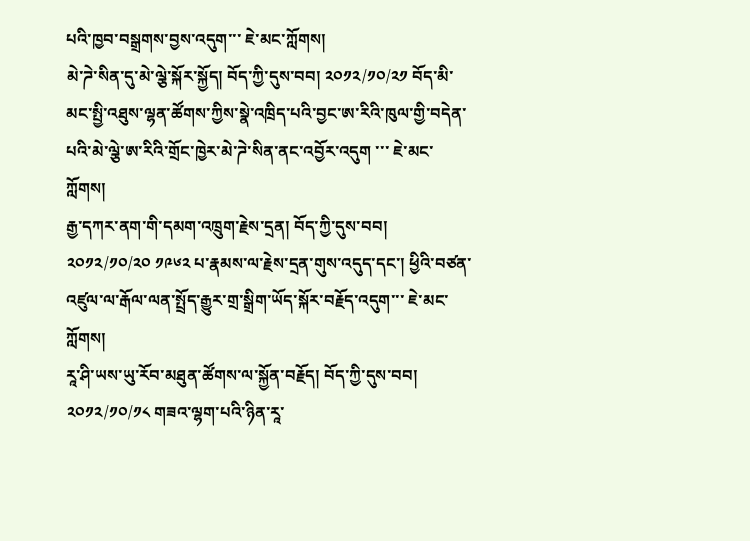པའི་ཁྱབ་བསྒྲགས་བྱས་འདུག་་་ ཇེ་མང་ཀློགས།
མེ་ཌེ་སིན་དུ་མེ་ལྕེ་སྐོར་སྐྱོད། བོད་ཀྱི་དུས་བབ། ༢༠༡༢/༡༠/༢༡ བོད་མི་མང་སྤྱི་འཐུས་ལྷན་ཚོགས་ཀྱིས་སྣེ་འཁྲིད་པའི་བྱང་ཨ་རིའི་ཁུལ་གྱི་བདེན་པའི་མེ་ལྕེ་ཨ་རིའི་གྲོང་ཁྱེར་མེ་ཌེ་སིན་ནང་འབྱོར་འདུག ་་་ ཇེ་མང་ཀློགས།
རྒྱ་དཀར་ནག་གི་དམག་འཁྲུག་རྗེས་དྲན། བོད་ཀྱི་དུས་བབ། ༢༠༡༢/༡༠/༢༠ ༡༩༦༢ པ་རྣམས་ལ་རྗེས་དྲན་གུས་འདུད་དང་། ཕྱིའི་བཙན་འཛུལ་ལ་རྒོལ་ལན་སྤྲོད་རྒྱུར་གྲ་སྒྲིག་ཡོད་སྐོར་བརྗོད་འདུག་་་ ཇེ་མང་ཀློགས།
རཱ་ཤི་ཡས་ཡུ་རོབ་མཐུན་ཚོགས་ལ་སྐྱོན་བརྗོད། བོད་ཀྱི་དུས་བབ། ༢༠༡༢/༡༠/༡༨ གཟའ་ལྷག་པའི་ཉིན་རཱ་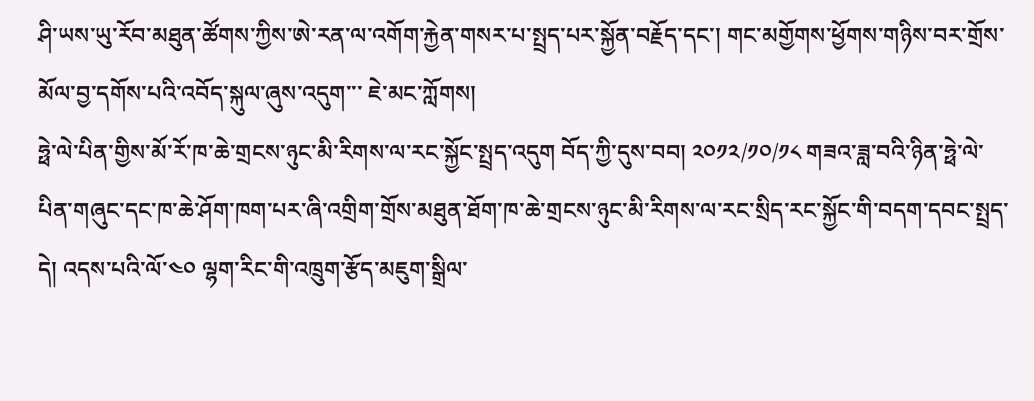ཤི་ཡས་ཡུ་རོབ་མཐུན་ཚོགས་ཀྱིས་ཨེ་རན་ལ་འགོག་རྐྱེན་གསར་པ་སྤྲད་པར་སྐྱོན་བརྗོད་དང་། གང་མགྱོགས་ཕྱོགས་གཉིས་བར་གྲོས་མོལ་བྱ་དགོས་པའི་འབོད་སྐུལ་ཞུས་འདུག་་་ ཇེ་མང་ཀློགས།
ཧྥེ་ལེ་པིན་གྱིས་མོ་རོ་ཁ་ཆེ་གྲངས་ཉུང་མི་རིགས་ལ་རང་སྐྱོང་སྤྲད་འདུག བོད་ཀྱི་དུས་བབ། ༢༠༡༢/༡༠/༡༨ གཟའ་ཟླ་བའི་ཉིན་ཧྥེ་ལེ་པིན་གཞུང་དང་ཁ་ཆེ་ཤོག་ཁག་པར་ཞི་འགྲིག་གྲོས་མཐུན་ཐོག་ཁ་ཆེ་གྲངས་ཉུང་མི་རིགས་ལ་རང་སྲིད་རང་སྐྱོང་གི་བདག་དབང་སྤྲད་དེ། འདས་པའི་ལོ་༤༠ ལྷག་རིང་གི་འཁྲུག་རྩོད་མཇུག་སྒྲིལ་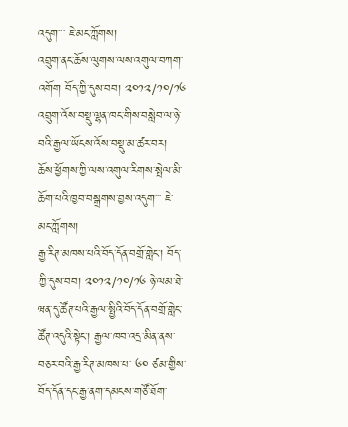འདུག་་་ ཇེ་མང་ཀློགས།
འབྲུག་ནང་ཆོས་ལུགས་ལས་འགུལ་བཀག་འགོག བོད་ཀྱི་དུས་བབ། ༢༠༡༢/༡༠/༡༦ འབྲུག་འོས་བསྡུ་ལྷན་ཁང་གིས་བསླེབ་ལ་ཉེ་བའི་རྒྱལ་ཡོངས་འོས་བསྡུ་མ་ཚར་བར། ཆོས་ཕྱོགས་ཀྱི་ལས་འགུལ་རིགས་སྤེལ་མི་ཆོག་པའི་ཁྱབ་བསྒྲགས་བྱས་འདུག་་་ ཇེ་མང་ཀློགས།
རྒྱ་རིཊ་མཁས་པའི་བོད་དོན་བགྲོ་གླེང་། བོད་ཀྱི་དུས་བབ། ༢༠༡༢/༡༠/༡༦ ཉེ་ལམ་ཐེ་ཝན་དུ་ཚོཊ་པའི་རྒྱལ་སྤྱིའི་བོད་དོན་བགྲོ་གླེང་ཚོཊ་འདུའི་སྟེང་། རྒྱལ་ཁབ་འདྲ་མིན་ནས་བཅར་བའི་རྒྱ་རིཊ་མཁས་པ་ ༦༠ ཙམ་གྱིས་བོད་དོན་དང་རྒྱ་ནག་དམངས་གཙོ་ཐོག་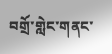བགྲོ་གླེང་གནང་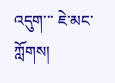འདུག་་་ ཇེ་མང་ཀློགས།